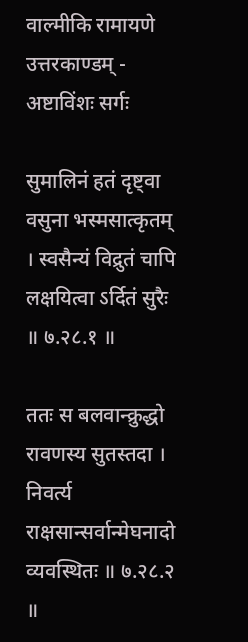वाल्मीकि रामायणे उत्तरकाण्डम् - अष्टाविंशः सर्गः

सुमालिनं हतं दृष्ट्वा वसुना भस्मसात्कृतम् । स्वसैन्यं विद्रुतं चापि लक्षयित्वा ऽर्दितं सुरैः ॥ ७.२८.१ ॥

ततः स बलवान्क्रुद्धो रावणस्य सुतस्तदा । निवर्त्य राक्षसान्सर्वान्मेघनादो व्यवस्थितः ॥ ७.२८.२ ॥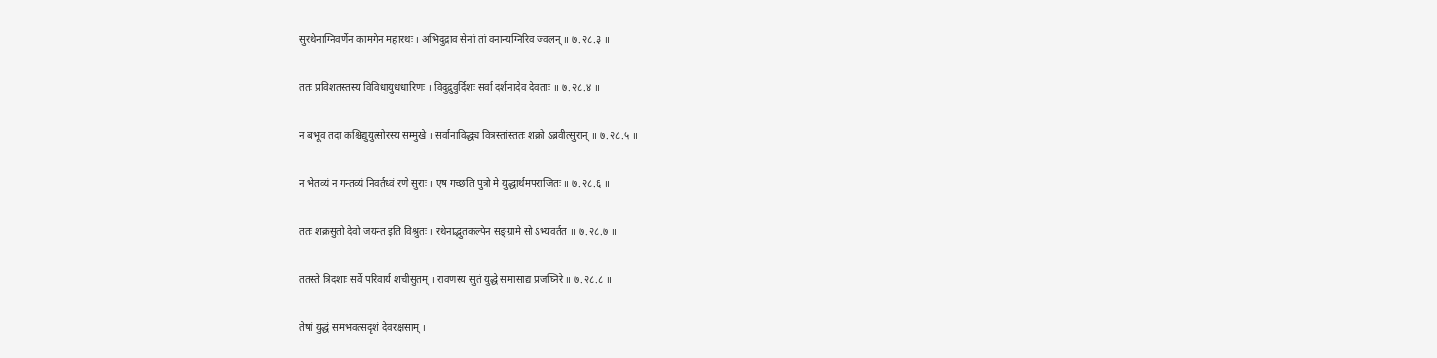सुरथेनाग्निवर्णेन कामगेन महारथः । अभिदुद्राव सेनां तां वनान्यग्निरिव ज्वलन् ॥ ७.२८.३ ॥

ततः प्रविशतस्तस्य विविधायुधधारिणः । विदुद्रुवुर्दिशः सर्वा दर्शनादेव देवताः ॥ ७.२८.४ ॥

न बभूव तदा कश्चिद्युयुत्सोरस्य सम्मुखे । सर्वानाविद्ध्य वित्रस्तांस्ततः शक्रो ऽब्रवीत्सुरान् ॥ ७.२८.५ ॥

न भेतव्यं न गन्तव्यं निवर्तध्वं रणे सुराः । एष गच्छति पुत्रो मे युद्धार्थमपराजितः ॥ ७.२८.६ ॥

ततः शक्रसुतो देवो जयन्त इति विश्रुतः । रथेनाद्भुतकल्पेन सङ्ग्रामे सो ऽभ्यवर्तत ॥ ७.२८.७ ॥

ततस्ते त्रिदशाः सर्वे परिवार्य शचीसुतम् । रावणस्य सुतं युद्धे समासाद्य प्रजघ्निरे ॥ ७.२८.८ ॥

तेषां युद्धं समभवत्सदृशं देवरक्षसाम् ।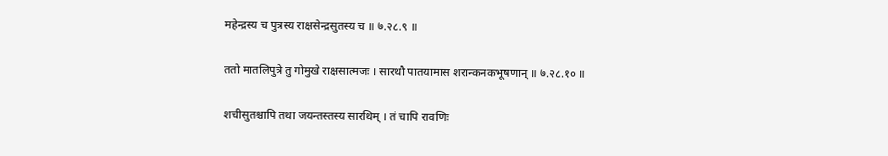महेन्द्रस्य च पुत्रस्य राक्षसेन्द्रसुतस्य च ॥ ७.२८.९ ॥

ततो मातलिपुत्रे तु गोमुखे राक्षसात्मजः । सारथौ पातयामास शरान्कनकभूषणान् ॥ ७.२८.१० ॥

शचीसुतश्चापि तथा जयन्तस्तस्य सारथिम् । तं चापि रावणिः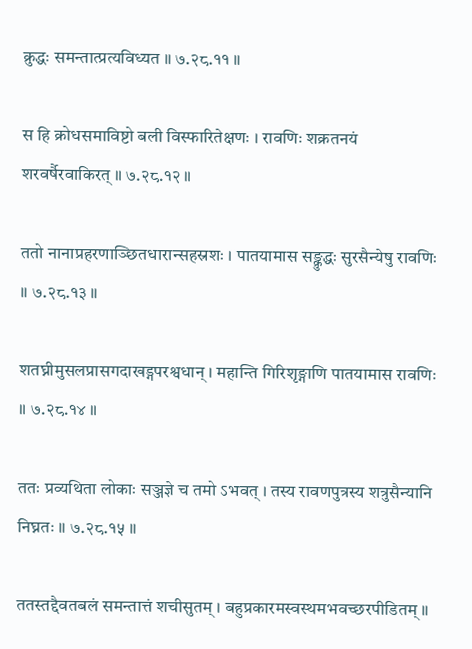क्रुद्धः समन्तात्प्रत्यविध्यत ॥ ७.२८.११ ॥

स हि क्रोधसमाविष्टो बली विस्फारितेक्षणः । रावणिः शक्रतनयं शरवर्षैरवाकिरत् ॥ ७.२८.१२ ॥

ततो नानाप्रहरणाञ्छितधारान्सहस्रशः । पातयामास सङ्क्रुद्धः सुरसैन्येषु रावणिः ॥ ७.२८.१३ ॥

शतघ्नीमुसलप्रासगदाखड्गपरश्वधान् । महान्ति गिरिशृङ्गाणि पातयामास रावणिः ॥ ७.२८.१४ ॥

ततः प्रव्यथिता लोकाः सञ्जज्ञे च तमो ऽभवत् । तस्य रावणपुत्रस्य शत्रुसैन्यानि निघ्नतः ॥ ७.२८.१५ ॥

ततस्तद्दैवतबलं समन्तात्तं शचीसुतम् । बहुप्रकारमस्वस्थमभवच्छरपीडितम् ॥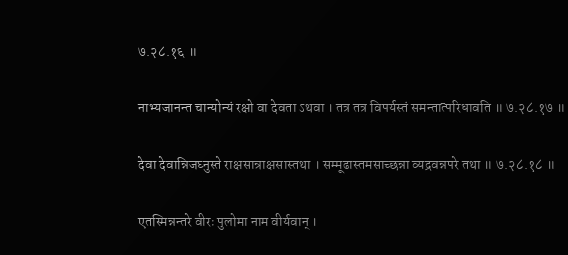७.२८.१६ ॥

नाभ्यजानन्त चान्योन्यं रक्षो वा देवता ऽथवा । तत्र तत्र विपर्यस्तं समन्तात्परिधावति ॥ ७.२८.१७ ॥

देवा देवान्निजघ्नुस्ते राक्षसान्राक्षसास्तथा । सम्मूढास्तमसाच्छन्ना व्यद्रवन्नपरे तथा ॥ ७.२८.१८ ॥

एतस्मिन्नन्तरे वीरः पुलोमा नाम वीर्यवान् ।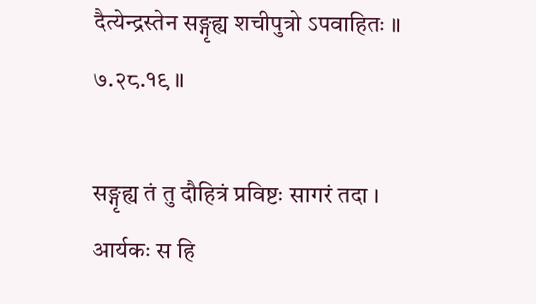दैत्येन्द्रस्तेन सङ्गृह्य शचीपुत्रो ऽपवाहितः ॥ ७.२८.१९ ॥

सङ्गृह्य तं तु दौहित्रं प्रविष्टः सागरं तदा । आर्यकः स हि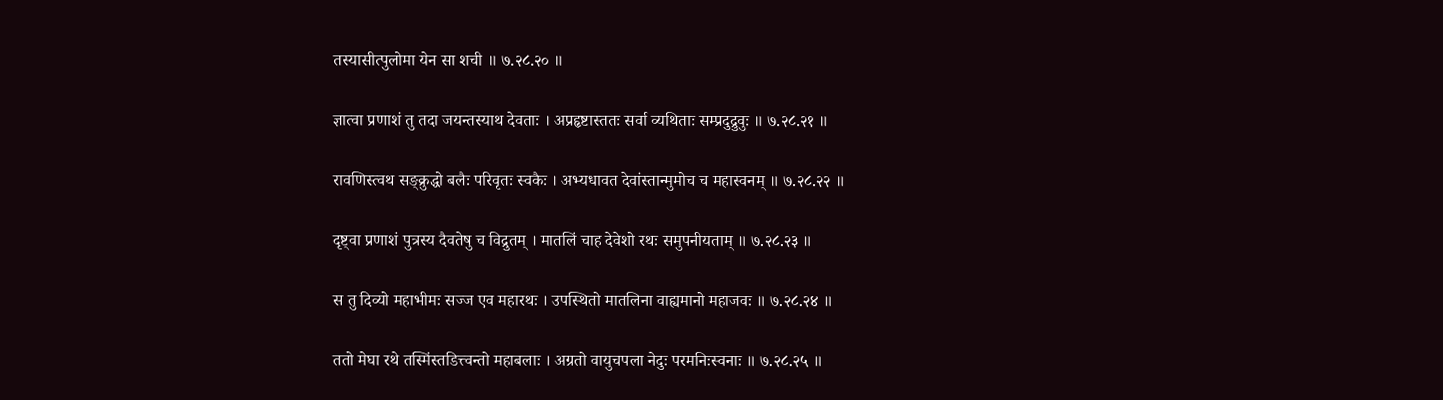तस्यासीत्पुलोमा येन सा शची ॥ ७.२८.२० ॥

ज्ञात्वा प्रणाशं तु तदा जयन्तस्याथ देवताः । अप्रहृष्टास्ततः सर्वा व्यथिताः सम्प्रदुद्रुवुः ॥ ७.२८.२१ ॥

रावणिस्त्वथ सङ्क्रुद्धो बलैः परिवृतः स्वकैः । अभ्यधावत देवांस्तान्मुमोच च महास्वनम् ॥ ७.२८.२२ ॥

दृष्ट्वा प्रणाशं पुत्रस्य दैवतेषु च विद्रुतम् । मातलिं चाह देवेशो रथः समुपनीयताम् ॥ ७.२८.२३ ॥

स तु दिव्यो महाभीमः सज्ज एव महारथः । उपस्थितो मातलिना वाह्यमानो महाजवः ॥ ७.२८.२४ ॥

ततो मेघा रथे तस्मिंस्तडित्त्वन्तो महाबलाः । अग्रतो वायुचपला नेदुः परमनिःस्वनाः ॥ ७.२८.२५ ॥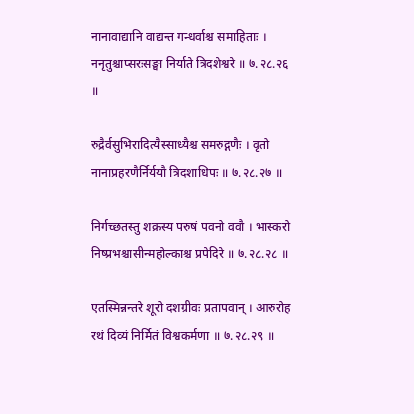नानावाद्यानि वाद्यन्त गन्धर्वाश्च समाहिताः । ननृतुश्चाप्सरःसङ्घा निर्याते त्रिदशेश्वरे ॥ ७.२८.२६ ॥

रुद्रैर्वसुभिरादित्यैस्साध्यैश्च समरुद्गणैः । वृतो नानाप्रहरणैर्निर्ययौ त्रिदशाधिपः ॥ ७.२८.२७ ॥

निर्गच्छतस्तु शक्रस्य परुषं पवनो ववौ । भास्करो निष्प्रभश्चासीन्महोल्काश्च प्रपेदिरे ॥ ७.२८.२८ ॥

एतस्मिन्नन्तरे शूरो दशग्रीवः प्रतापवान् । आरुरोह रथं दिव्यं निर्मितं विश्वकर्मणा ॥ ७.२८.२९ ॥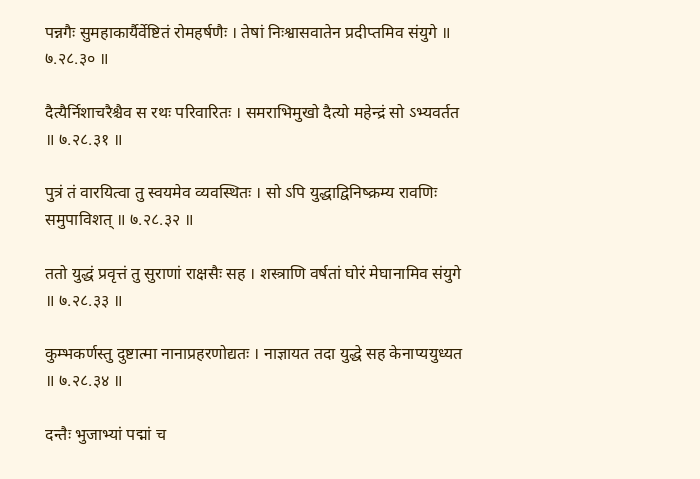पन्नगैः सुमहाकार्यैर्वेष्टितं रोमहर्षणैः । तेषां निःश्वासवातेन प्रदीप्तमिव संयुगे ॥ ७.२८.३० ॥

दैत्यैर्निशाचरैश्चैव स रथः परिवारितः । समराभिमुखो दैत्यो महेन्द्रं सो ऽभ्यवर्तत ॥ ७.२८.३१ ॥

पुत्रं तं वारयित्वा तु स्वयमेव व्यवस्थितः । सो ऽपि युद्धाद्विनिष्क्रम्य रावणिः समुपाविशत् ॥ ७.२८.३२ ॥

ततो युद्धं प्रवृत्तं तु सुराणां राक्षसैः सह । शस्त्राणि वर्षतां घोरं मेघानामिव संयुगे ॥ ७.२८.३३ ॥

कुम्भकर्णस्तु दुष्टात्मा नानाप्रहरणोद्यतः । नाज्ञायत तदा युद्धे सह केनाप्ययुध्यत ॥ ७.२८.३४ ॥

दन्तैः भुजाभ्यां पद्मां च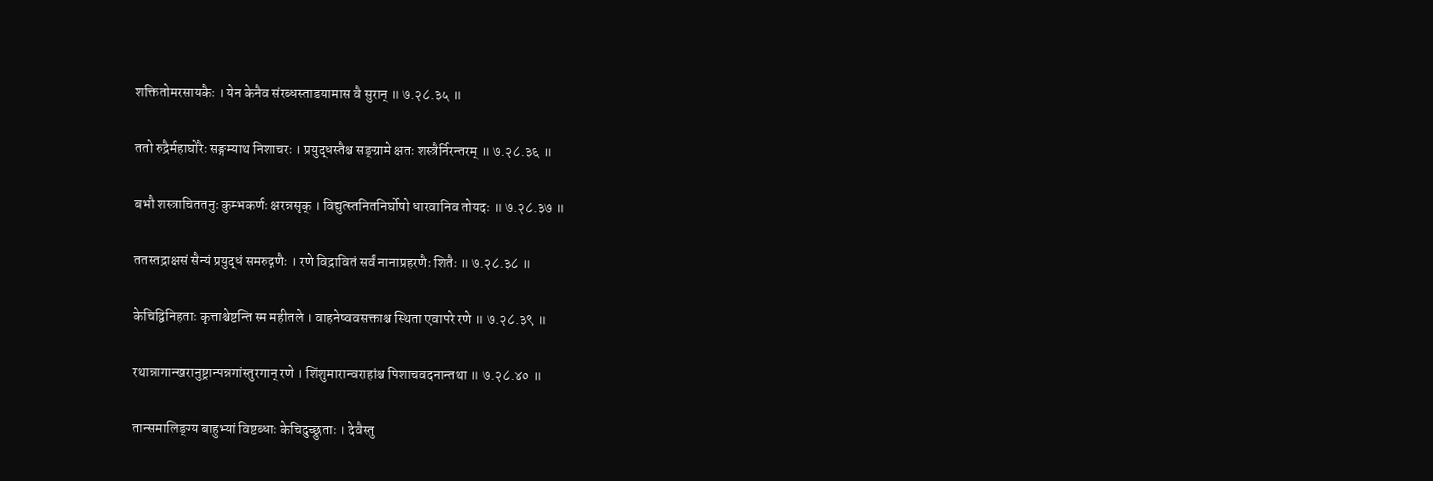शक्तितोमरसायकैः । येन केनैव संरब्धस्ताडयामास वै सुरान् ॥ ७.२८.३५ ॥

ततो रुद्रैर्महाघोरैः सङ्गम्याथ निशाचरः । प्रयुद्धस्तैश्च सङ्ग्रामे क्षतः शस्त्रैर्निरन्तरम् ॥ ७.२८.३६ ॥

बभौ शस्त्राचिततनुः कुम्भकर्णः क्षरन्नसृक् । विद्युत्स्तनितनिर्घोषो धारवानिव तोयदः ॥ ७.२८.३७ ॥

ततस्तद्राक्षसं सैन्यं प्रयुद्धं समरुद्गणैः । रणे विद्रावितं सर्वं नानाप्रहरणैः शितैः ॥ ७.२८.३८ ॥

केचिद्विनिहताः कृत्ताश्चेष्टन्ति स्म महीतले । वाहनेष्ववसक्ताश्च स्थिता एवापरे रणे ॥ ७.२८.३९ ॥

रथान्नागान्खरानुष्ट्रान्पन्नगांस्तुरगान् रणे । शिंशुमारान्वराहांश्च पिशाचवदनान्तथा ॥ ७.२८.४० ॥

तान्समालिङ्ग्य बाहुभ्यां विष्टब्धाः केचिदुच्छ्रुताः । देवैस्तु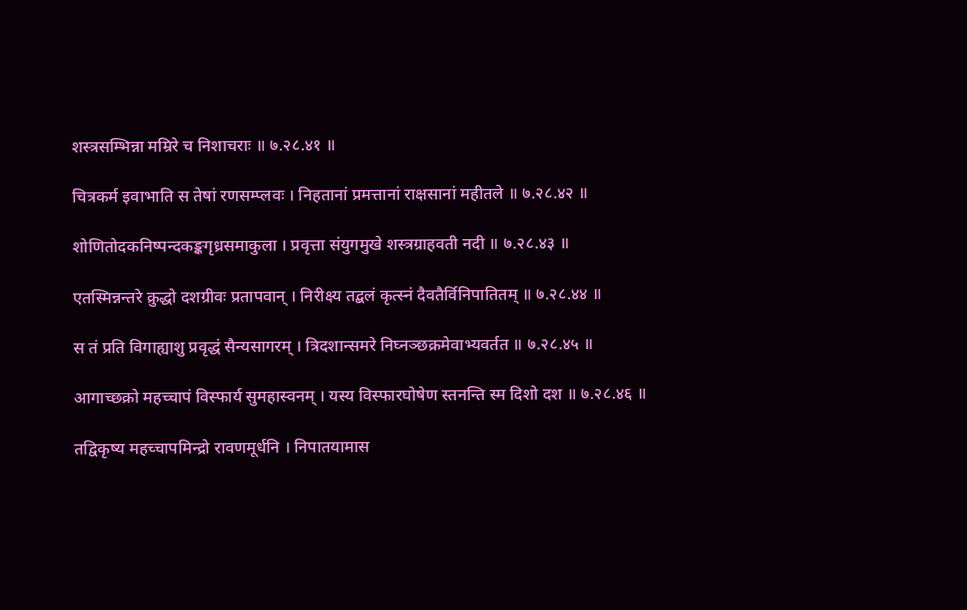शस्त्रसम्भिन्ना मम्रिरे च निशाचराः ॥ ७.२८.४१ ॥

चित्रकर्म इवाभाति स तेषां रणसम्प्लवः । निहतानां प्रमत्तानां राक्षसानां महीतले ॥ ७.२८.४२ ॥

शोणितोदकनिष्पन्दकङ्कगृध्रसमाकुला । प्रवृत्ता संयुगमुखे शस्त्रग्राहवती नदी ॥ ७.२८.४३ ॥

एतस्मिन्नन्तरे क्रुद्धो दशग्रीवः प्रतापवान् । निरीक्ष्य तद्बलं कृत्स्नं दैवतैर्विनिपातितम् ॥ ७.२८.४४ ॥

स तं प्रति विगाह्याशु प्रवृद्धं सैन्यसागरम् । त्रिदशान्समरे निघ्नञ्छक्रमेवाभ्यवर्तत ॥ ७.२८.४५ ॥

आगाच्छक्रो महच्चापं विस्फार्य सुमहास्वनम् । यस्य विस्फारघोषेण स्तनन्ति स्म दिशो दश ॥ ७.२८.४६ ॥

तद्विकृष्य महच्चापमिन्द्रो रावणमूर्धनि । निपातयामास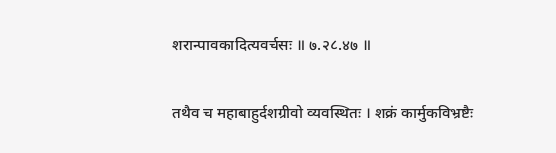शरान्पावकादित्यवर्चसः ॥ ७.२८.४७ ॥

तथैव च महाबाहुर्दशग्रीवो व्यवस्थितः । शक्रं कार्मुकविभ्रष्टैः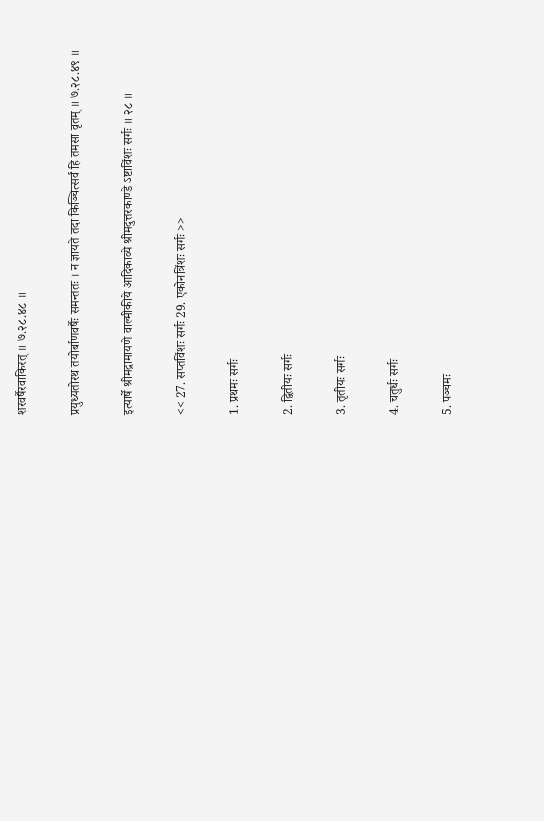शरवर्षैरवाकिरत् ॥ ७.२८.४८ ॥

प्रयुध्यतोरथ तयोर्बाणवर्षैः समन्ततः । न ज्ञायते तदा किञ्चित्सर्वं हि तमसा वृतम् ॥ ७.२८.४९ ॥

इत्यार्षे श्रीमद्रामायणे वाल्मीकीये आदिकाव्ये श्रीमदुत्तरकाण्डे ऽष्टाविंशः सर्गः ॥ २८ ॥

<< 27. सप्तविंशः सर्गः 29. एकोनत्रिंशः सर्गः >>

1. प्रथमः सर्गः

2. द्वितीयः सर्गः

3. तृतीयः सर्गः

4. चतुर्धः सर्गः

5. पञ्चमः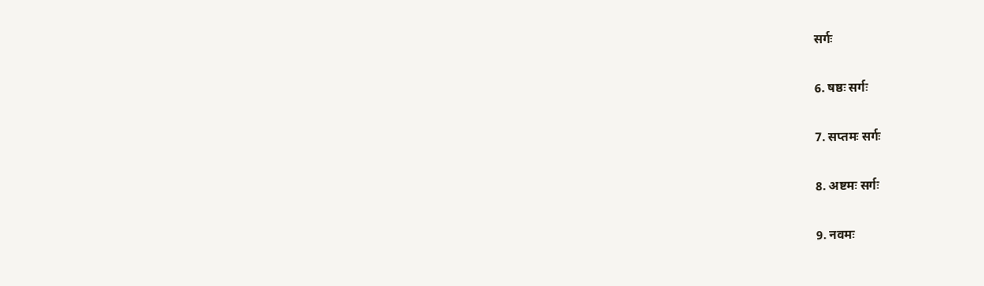सर्गः

6. षष्ठः सर्गः

7. सप्तमः सर्गः

8. अष्टमः सर्गः

9. नवमः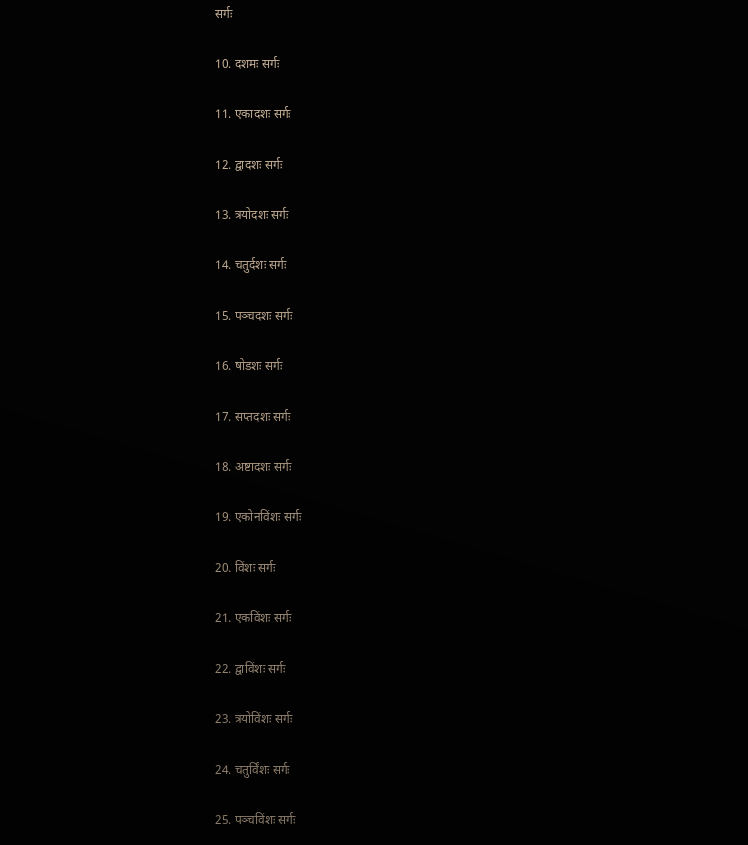सर्गः

10. दशमः सर्गः

11. एकादशः सर्गः

12. द्वादशः सर्गः

13. त्रयोदशः सर्गः

14. चतुर्दशः सर्गः

15. पञ्चदशः सर्गः

16. षोडशः सर्गः

17. सप्तदशः सर्गः

18. अष्टादशः सर्गः

19. एकोनविंशः सर्गः

20. विंशः सर्गः

21. एकविंशः सर्गः

22. द्वाविंशः सर्गः

23. त्रयोविंशः सर्गः

24. चतुर्विंशः सर्गः

25. पञ्चविंशः सर्गः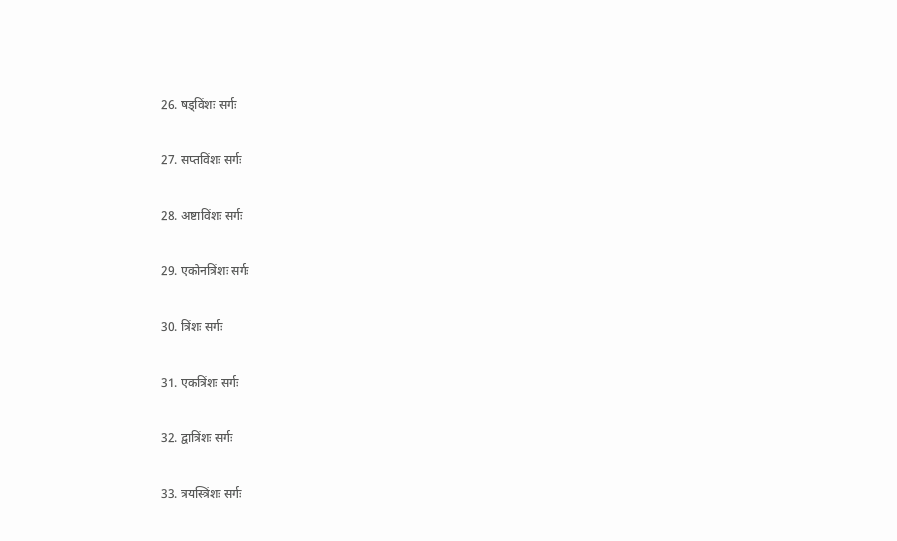26. षड्विंशः सर्गः

27. सप्तविंशः सर्गः

28. अष्टाविंशः सर्गः

29. एकोनत्रिंशः सर्गः

30. त्रिंशः सर्गः

31. एकत्रिंशः सर्गः

32. द्वात्रिंशः सर्गः

33. त्रयस्त्रिंशः सर्गः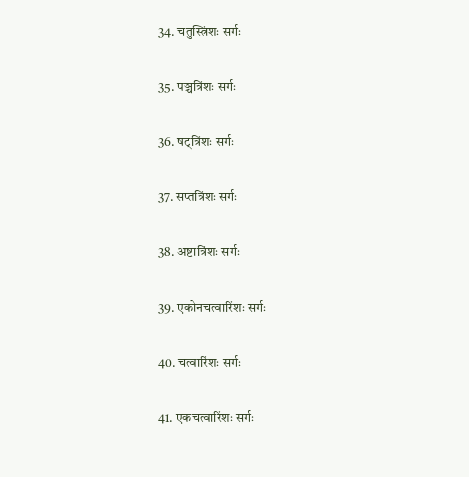34. चतुस्त्रिंशः सर्गः

35. पञ्चत्रिंशः सर्गः

36. षट्त्रिंशः सर्गः

37. सप्तत्रिंशः सर्गः

38. अष्टात्रिंशः सर्गः

39. एकोनचत्वारिंशः सर्गः

40. चत्वारिंशः सर्गः

41. एकचत्वारिंशः सर्गः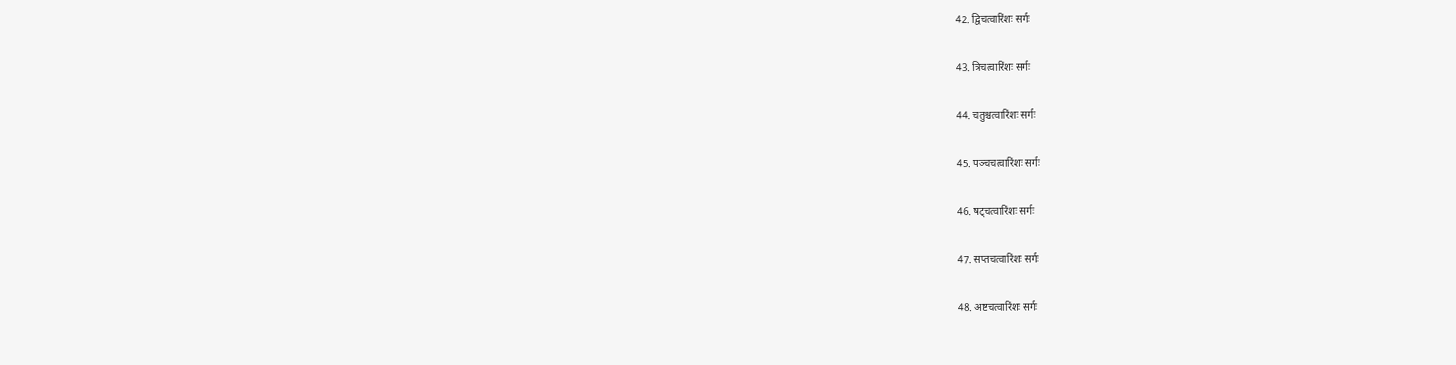42. द्विचत्वारिंशः सर्गः

43. त्रिचत्वारिंशः सर्गः

44. चतुश्चत्वारिंशः सर्गः

45. पञ्चचत्वारिंशः सर्गः

46. षट्चत्वारिंशः सर्गः

47. सप्तचत्वारिंशः सर्गः

48. अष्टचत्वारिंशः सर्गः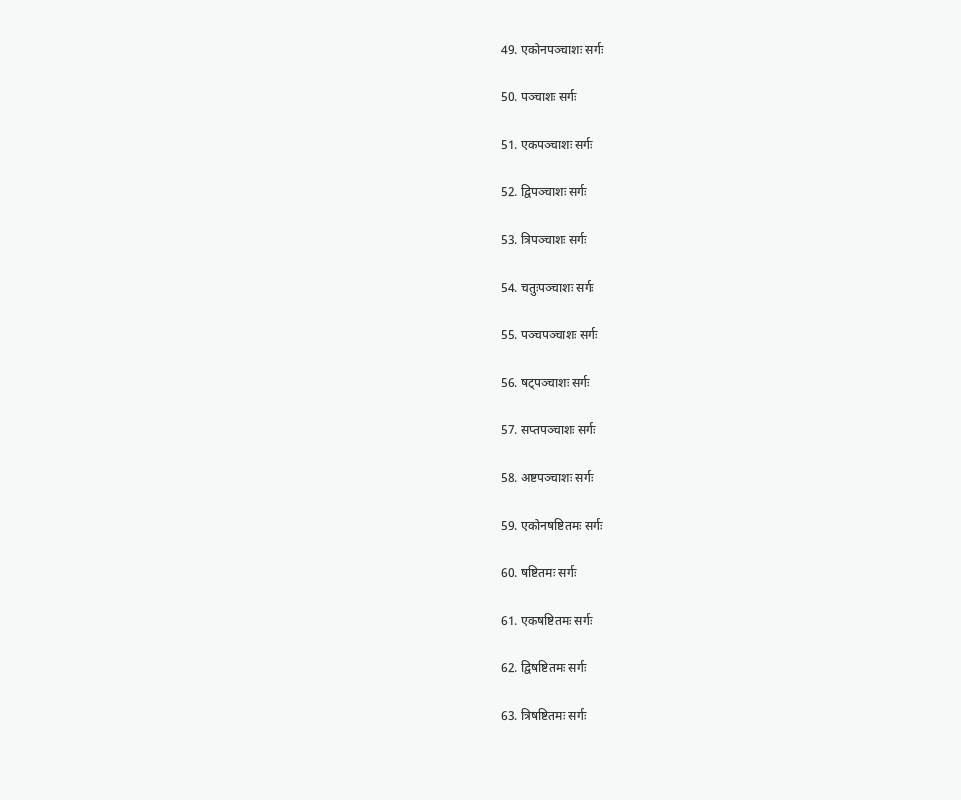49. एकोनपञ्चाशः सर्गः

50. पञ्चाशः सर्गः

51. एकपञ्चाशः सर्गः

52. द्विपञ्चाशः सर्गः

53. त्रिपञ्चाशः सर्गः

54. चतुःपञ्चाशः सर्गः

55. पञ्चपञ्चाशः सर्गः

56. षट्पञ्चाशः सर्गः

57. सप्तपञ्चाशः सर्गः

58. अष्टपञ्चाशः सर्गः

59. एकोनषष्टितमः सर्गः

60. षष्टितमः सर्गः

61. एकषष्टितमः सर्गः

62. द्विषष्टितमः सर्गः

63. त्रिषष्टितमः सर्गः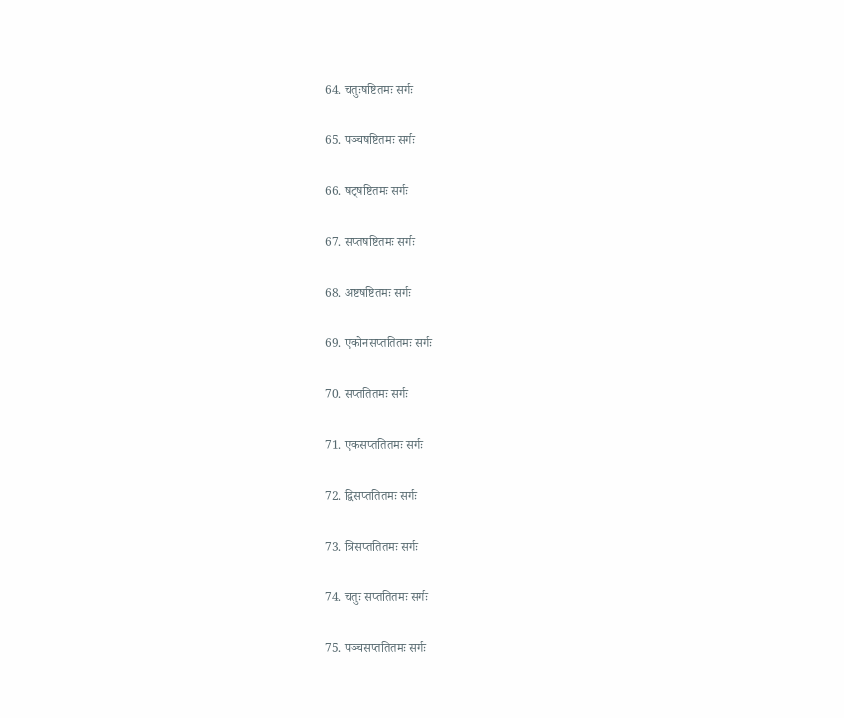64. चतुःषष्टितमः सर्गः

65. पञ्चषष्टितमः सर्गः

66. षट्षष्टितमः सर्गः

67. सप्तषष्टितमः सर्गः

68. अष्टषष्टितमः सर्गः

69. एकोनसप्ततितमः सर्गः

70. सप्ततितमः सर्गः

71. एकसप्ततितमः सर्गः

72. द्विसप्ततितमः सर्गः

73. त्रिसप्ततितमः सर्गः

74. चतुः सप्ततितमः सर्गः

75. पञ्चसप्ततितमः सर्गः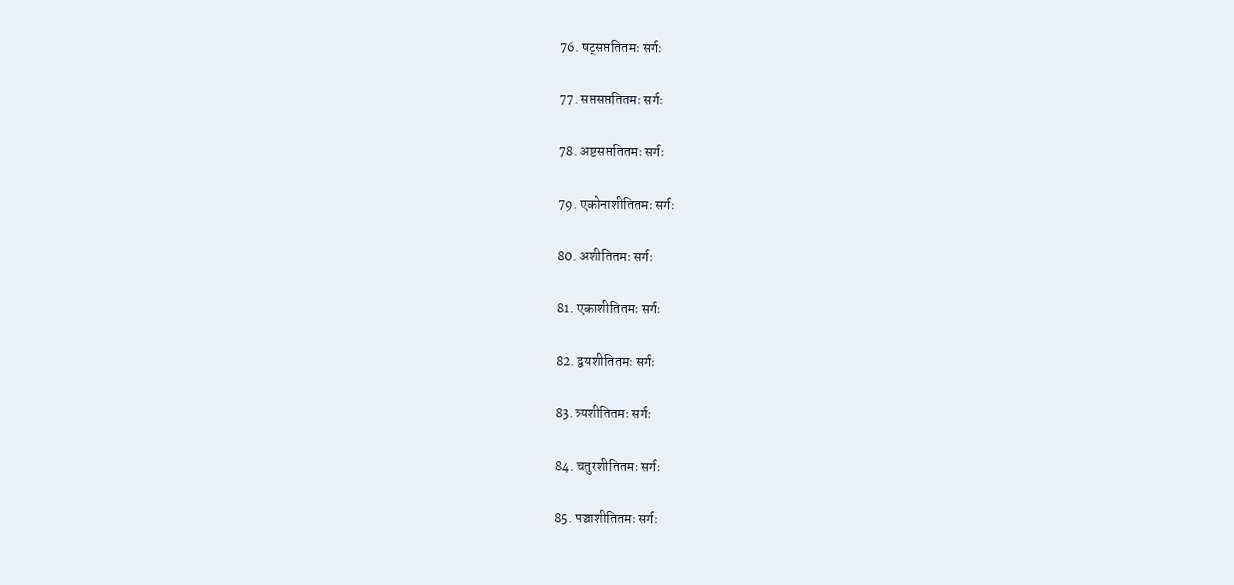76. षट्सप्ततितमः सर्गः

77. सप्तसप्ततितमः सर्गः

78. अष्टसप्ततितमः सर्गः

79. एकोनाशीतितमः सर्गः

80. अशीतितमः सर्गः

81. एकाशीतितमः सर्गः

82. द्वयशीतितमः सर्गः

83. त्र्यशीतितमः सर्गः

84. चतुरशीतितमः सर्गः

85. पञ्चाशीतितमः सर्गः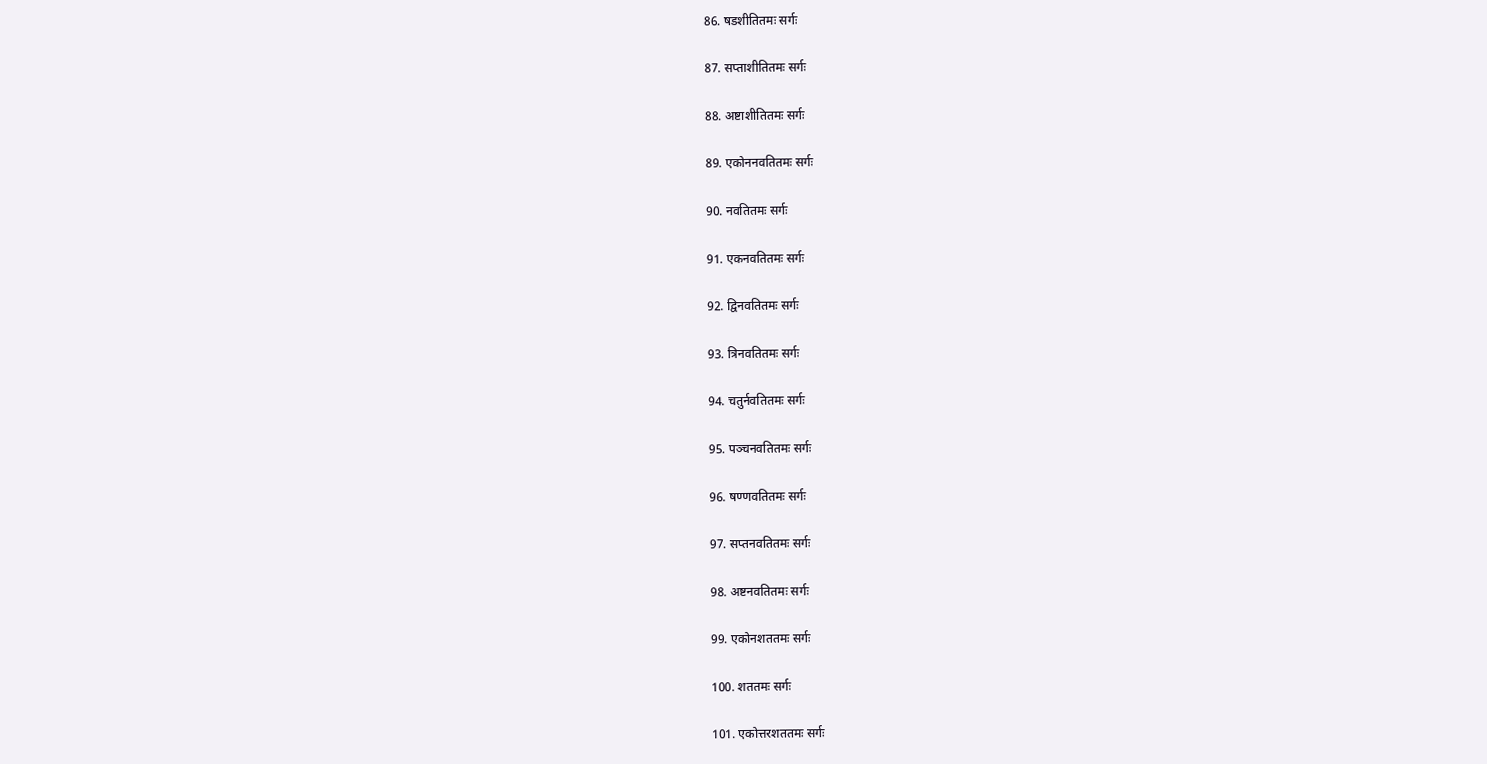86. षडशीतितमः सर्गः

87. सप्ताशीतितमः सर्गः

88. अष्टाशीतितमः सर्गः

89. एकोननवतितमः सर्गः

90. नवतितमः सर्गः

91. एकनवतितमः सर्गः

92. द्विनवतितमः सर्गः

93. त्रिनवतितमः सर्गः

94. चतुर्नवतितमः सर्गः

95. पञ्चनवतितमः सर्गः

96. षण्णवतितमः सर्गः

97. सप्तनवतितमः सर्गः

98. अष्टनवतितमः सर्गः

99. एकोनशततमः सर्गः

100. शततमः सर्गः

101. एकोत्तरशततमः सर्गः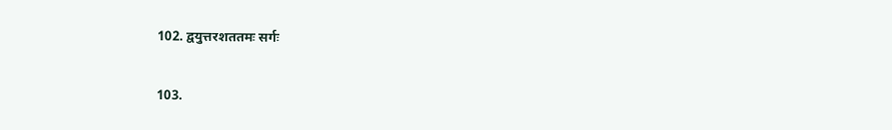102. द्वयुत्तरशततमः सर्गः

103.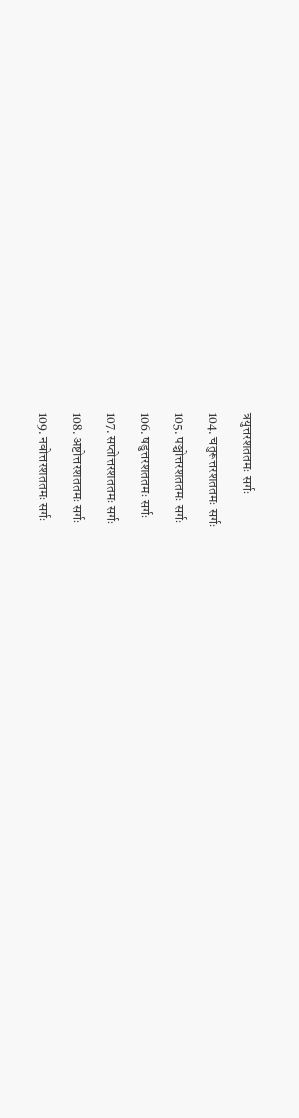त्रयुत्तरशततमः सर्गः

104. चतुरूत्तरशततमः सर्गः

105. पञ्चोत्तरशततमः सर्गः

106. षडुत्तरशततमः सर्गः

107. सप्तोत्तरशततमः सर्गः

108. अष्टोत्तरशततमः सर्गः

109. नवोत्तरशततमः सर्गः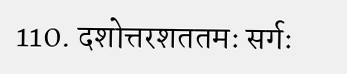110. दशोत्तरशततमः सर्गः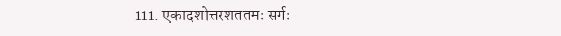111. एकादशोत्तरशततमः सर्गः